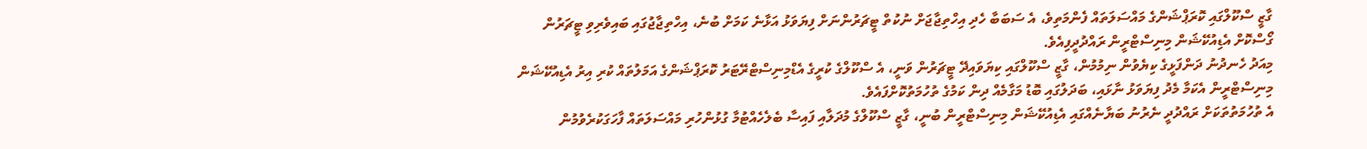ގާޒީ ސްކޫލްގައި ކޮރަޕްޝަންގެ މައްސަލަތައް ފެންމަތިވެ، އެ ސަބަބާ ހެދި އިހްތިޖާޖަށް ނުކުތް ޓީޗަރުންނަށް ފިޔަވަޅު އަޅާނެ ކަމަށް ބުނެ، އިހްތިޖާޖުގައި ބައިވެރިވި ޓީޗަރުން ގޯސްކޮށް އެޑިއުކޭޝަން މިނިސްޓްރީން ރައްދުދީފިއެވެ.
މިއަދު ހެނދުނު ދަންފަޅީގެ ކިޔެވުން ނިމުމުން، ގާޒީ ސްކޫލްގައި ކިޔަވައިދޭ ޓީޗަރުން ވަނީ، އެ ސްކޫލްގެ ކުރީގެ އެޑްމިނިސްޓްރޭޓަރު ކޮރަޕްޝަންގެ އަމަލުތައް ކުރި އިރު އެޑިއުކޭޝަން މިނިސްޓްރީން އެކަމާ މެދު ފިޔަވަޅު ނާޅައި، ބަދަލުގައި ބޮޑު މަގާމެއް ދިން ކަމުގެ ތުހުމަތުކޮށްފައެވެ.
އެ ތުހުމަތުތަކަށް ރައްދުދީ ނެރުނު ބަޔާނެއްގައި އެޑިއުކޭޝަން މިނިސްޓްރީން ބުނީ، ގާޒީ ސްކޫލްގެ މުދަލާއި ފައިސާ ބެލެހެއްޓުމާ ގުޅުންހުރި މައްސަލަތައް ފާހަގަކުރެވުމުން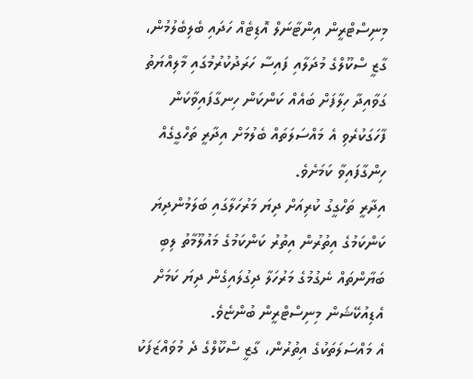މިނިސްޓްރީން އިންޓާނަލް އޮޑިޓެއް ހަދައި ބެލިބެލުމުން، ގާޒީ ސްކޫލްގެ މުދަލާއި ފައިސާ ހަރަދުކުރުމުގައި މާލިއްޔަތު ގަވާއިދާ ހިލާފަށް ބައެއް ކަންކަން ހިނގާފައިވާކަން ފާހަގަކުރެވި އެ މައްސަލަތައް ބެލުމަށް އިދާރީ ތަހްގީގެއް ހިންގާފައިވާ ކަމަށެވެ.
އިދާރީ ތަހްގީގު ކުރިއަށް ދިޔަ މަރުހަލާގައި ބަލަމުންދިޔަ ކަންކަމުގެ އިތުރުން އިތުރު ކަންކަމުގެ މައުލޫމާތު ލިބި ބަޔާންތައް ނެގުމުގެ މަރުހަލާ ދިގުލައިގެން ދިޔަ ކަމަށް އެޑިއުކޭޝަން މިނިސްޓްރީން ބުންޏެވެ.
އެ މައްސަލަތަކުގެ އިތުރުން، ގާޒީ ސްކޫލްގެ ދެ މުވައްޒަފަކު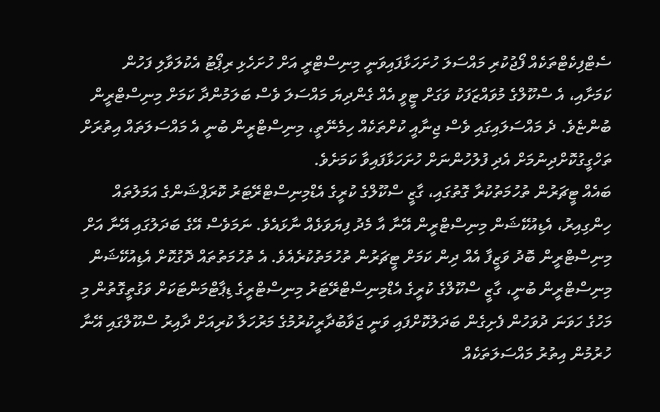ސެޓްފިކެޓްތަކެއް ފޯޖުކުރި މައްސަލަ ހުށަހަޅާފައިވަނީ މިނިސްޓްރީ އަށް ހުށަހެޅި ރިޕޯޓު އެކުލަވާލި ފަހުން ކަމަށާއި، އެ ސްކޫލްގެ މުވައްޒަފަކު ވަގަށް ޓީވީ އެއް ގެންދިޔަ މައްސަލަ ވެސް ބަލަމުންދާ ކަމަށް މިނިސްޓްރީން ބުންޏެވެ. ދެ މައްސަލައިގައި ވެސް ޖިނާއީ ކުށްތަކެއް ހިމެނޭތީ، މިނިސްޓްރީން ބުނީ އެ މައްސަލަތައް އިތުރަށް ތަހްގީގުކޮށްދިނުމަށް އެދި ފުލުހުންނަށް ހުށަހަޅާފައިވާ ކަމަށެވެ.
ބައެއް ޓީޗަރުން ތުހުމަތުކުރާ ގޮތުގައި، ގާޒީ ސްކޫލްގެ ކުރީގެ އެޑްމިނިސްޓްރޭޓަރު ކޮރަޕްޝަންގެ އަމަލުތައް ހިންގިއިރު، އެޑިއުކޭޝަން މިނިސްޓްރީން އޭނާ އާ މެދު ފިޔަވަޅެއް ނާޅައެވެ. ނަމަވެސް އޭގެ ބަދަލުގައި އޭނާ އަށް މިނިސްޓްރީން ބޮދު ވަޒީފާ އެއް ދިން ކަމަށް ޓީޗަރުން ތުހުމަތުކުރެއެވެ. އެ ތުހުމަތުތައް ދޮގުކޮށް އެޑިއުކޭޝަން މިނިސްޓްރީން ބުނީ، ގާޒީ ސްކޫލްގެ ކުރީގެ އެޑްމިނިސްޓްރޭޓަރު މިނިސްޓްރީގެ ޑިޕާޓްމަންޓަކަށް ވަގުތީގޮތުން މި މަހުގެ ހަވަނަ ދުވަހުން ފެށިގެން ބަދަލުކޮށްފައި ވަނީ ޖަވާބުދާރީކުރުމުގެ މަރުހަލާ ކުރިއަށް ދާއިރު ސްކޫލްގައި އޭނާ ހުރުމުން އިތުރު މައްސަލަތަކެއް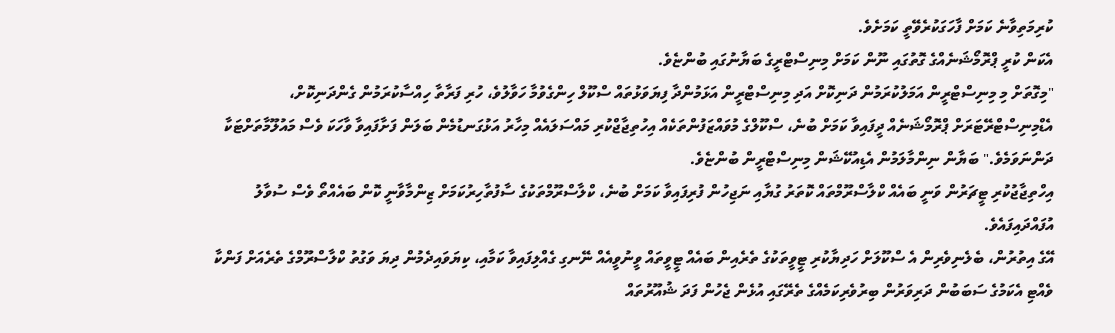ކުރިމަތިވާނެ ކަމަށް ފާހަގަކުރެވޭތީ ކަމަށެވެ.
އެކަން ކުރީ ޕްރޮމޯޝަނެއްގެ ގޮތުގައި ނޫން ކަމަށް މިނިސްޓްރީގެ ބަޔާނުގައި ބުންޏެވެ.
"މިގޮތަށް މި މިނިސްޓްރީން އަމަލުކުރަމުން ދަނިކޮށް އަދި މިނިސްޓްރީން އަޅަމުންދާ ފިޔަވަޅުތައް ސްކޫލް ހިންގެވުމާ ހަވާލުވެ، ހުރި ފަރާތާ ހިއްސާކުރަމުން ގެންދަނިކޮށް، އެޑްމިނިސްޓްރޭޓަރަށް ޕްރޮމޯޝަނެއް ދީފައިވާ ކަމަށް ބުނެ، ސްކޫލްގެ މުވައްޒަފުންތަކެއް އިހުތިޖާޖްކުރި މައްސަލައެއް މިހާރު އަޅުގަނޑުމެން ބަލަން ފަށާފައިވާ ވާހަކަ ވެސް މައުލޫމާތަށްޓަކާ ދަންނަވަމެވެ." ބަޔާން ނިންމާލަމުން އެޑިއުކޭޝަން މިނިސްޓްރީން ބުންޏެވެ.
އިހްތިޖާޖުކުރި ޓީޗަރުން ވަނީ ބައެއް ކްލާސްރޫމްތައް ކޮތަރު ގުޔާއި ނަޖިހުން ފުރިފައިވާ ކަމަށް ބުނެ، ކްލާސްރޫމްތަކުގެ ސާފުތާހިރުކަމަށް ޒިންމާވާނީ ކޮން ބައެއްތޯ ވެސް ސުވާލު އުފައްދައިފައެވެ.
އޭގެ އިތުރުން، ބެލެނިވެރިން އެ ސްކޫލަށް ހަދިޔާކުރި ޓީވީތަކުގެ ތެރެއިން ބައެއް ޓީވީތައް ވީނުވީއެއް ނޭނގި ގެއްލިފައިވާ ކަމާއި، ކިޔަވައިދެމުން ދިޔަ ވަގުތު ކްލާސްރޫމްގެ ތެރެއަށް ފަންކާ ވެއްޓި އެކަމުގެ ސަބަބުން ދަރިވަރުން ބިރުވެރިކަމެއްގެ ތެރޭގައި އުޅެން ޖެހުން ފަދަ ޝުއޫރުތައް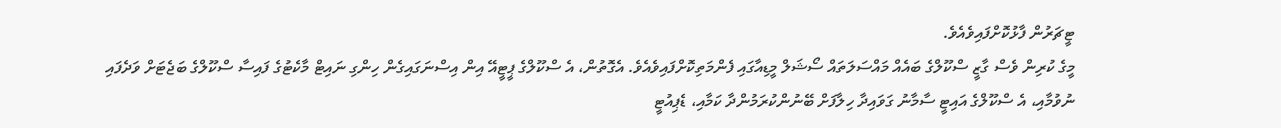ޓީޗަރުން ފާޅުކޮށްފައިވެއެވެ.
މީގެ ކުރިން ވެސް ގާޒީ ސްކޫލްގެ ބައެއް މައްސަލަތައް ސޯޝަލް މީޑިއާގައި ފެންމަތިކޮށްފައިވެއެވެ. އެގޮތުން، އެ ސްކޫލްގެ ޕީޓީއޭ އިން އިސްނަގައިގެން ހިންގި ނައިޓް މާކެޓުގެ ފައިސާ ސްކޫލްގެ ބަޖެޓަށް ވަދެފައި ނުވުމާއި، އެ ސްކޫލްގެ އައިޓީ ސާމާނު ގަވައިދާ ހިލާފަށް ބޭނުންކުރަމުންދާ ކަމާއި، ޑެޕިއުޓީ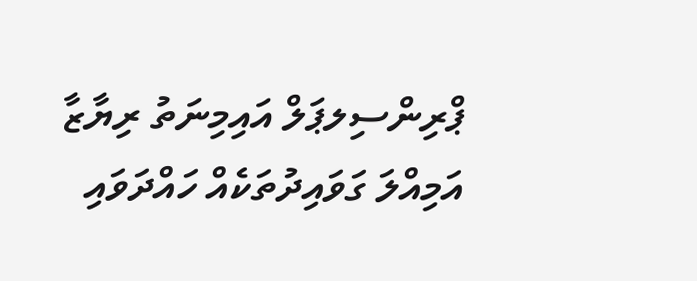ޕްރިންސިލޕަލް އައިމިނަތު ރިޔާޒާ އަމިއްލަ ގަވައިދުތަކެއް ހައްދަވައި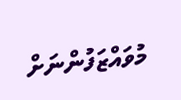މުވައްޒަފުންނަށް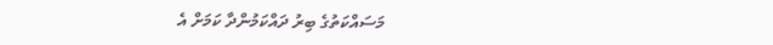މަސައްކަތުގެ ބިރު ދައްކަމުންދާ ކަމަށް އެ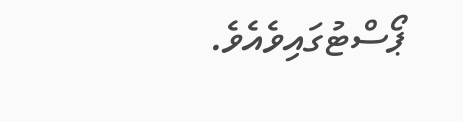ޕޯސްޓުގައިވެއެވެ.